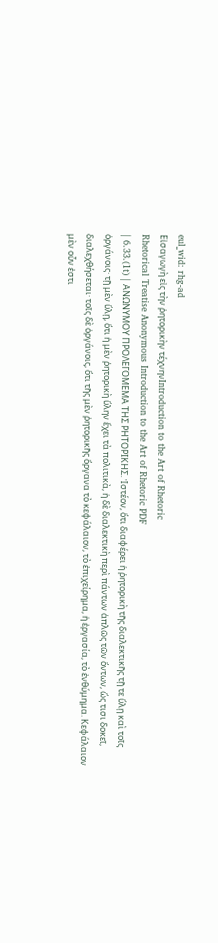eul_wid: rhg-ad
Εἰσαγωγὴ εἰς τὴν ῥητορικὴν τέχνηνIntroduction to the Art of Rhetoric
Rhetorical Treatise Anonymous Introduction to the Art of Rhetoric PDF
| 6.33.(1t) | ΑΝΩΝΥΜΟΥ ΠΡΟΛΕΓΟΜΕΜΑ ΤΗΣ ΡΗΤΟΡΙΚΗΣ. Ἰστέον, ὅτι διαφέρει ἡ ῥητορικὴ τῆς διαλεκτικῆς τῇ τε ὕλῃ καὶ τοῖς ὀργάνοις· τῇ μὲν ὕλῃ, ὅτι ἡ μὲν ῥητορικὴ ὕλην ἔχει τὰ πολιτικὰ, ἡ δὲ διαλεκτικὴ περὶ πάντων ἁπλῶς τῶν ὄντων, ὥς τισι δοκεῖ, διαλεχθήσεται· τοῖς δὲ ὀργάνοις, ὅτι τῆς μὲν ῥητορικῆς ὄργανα τὸ κεφάλαιον, τὸ ἐπιχείρημα, ἡ ἐργασία, τὸ ἐνθύμημα. Κεφάλαιον μὲν οὖν ἐστι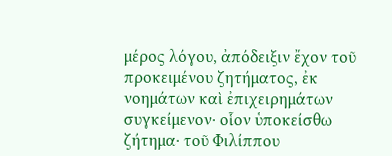μέρος λόγου, ἀπόδειξιν ἔχον τοῦ προκειμένου ζητήματος, ἐκ νοημάτων καὶ ἐπιχειρημάτων συγκείμενον· οἷον ὑποκείσθω ζήτημα· τοῦ Φιλίππου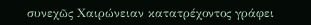συνεχῶς Χαιρώνειαν κατατρέχοντος γράφει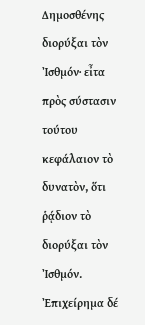Δημοσθένης διορύξαι τὸν Ἰσθμόν· εἶτα πρὸς σύστασιν τούτου κεφάλαιον τὸ δυνατὸν, ὅτι ῥᾴδιον τὸ διορύξαι τὸν Ἰσθμόν. Ἐπιχείρημα δέ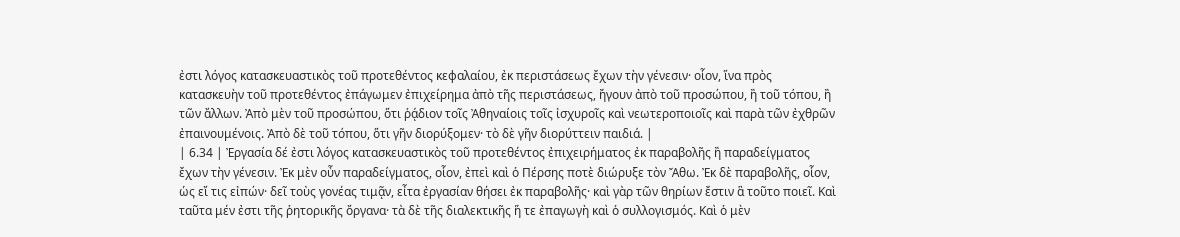ἐστι λόγος κατασκευαστικὸς τοῦ προτεθέντος κεφαλαίου, ἐκ περιστάσεως ἔχων τὴν γένεσιν· οἷον, ἵνα πρὸς κατασκευὴν τοῦ προτεθέντος ἐπάγωμεν ἐπιχείρημα ἀπὸ τῆς περιστάσεως, ἤγουν ἀπὸ τοῦ προσώπου, ἢ τοῦ τόπου, ἢ τῶν ἄλλων. Ἀπὸ μὲν τοῦ προσώπου, ὅτι ῥᾴδιον τοῖς Ἀθηναίοις τοῖς ἰσχυροῖς καὶ νεωτεροποιοῖς καὶ παρὰ τῶν ἐχθρῶν ἐπαινουμένοις. Ἀπὸ δὲ τοῦ τόπου, ὅτι γῆν διορύξομεν· τὸ δὲ γῆν διορύττειν παιδιά. |
| 6.34 | Ἐργασία δέ ἐστι λόγος κατασκευαστικὸς τοῦ προτεθέντος ἐπιχειρήματος ἐκ παραβολῆς ἢ παραδείγματος ἔχων τὴν γένεσιν. Ἐκ μὲν οὖν παραδείγματος, οἷον, ἐπεὶ καὶ ὁ Πέρσης ποτὲ διώρυξε τὸν Ἄθω. Ἐκ δὲ παραβολῆς, οἷον, ὡς εἴ τις εἰπών· δεῖ τοὺς γονέας τιμᾷν, εἶτα ἐργασίαν θήσει ἐκ παραβολῆς· καὶ γὰρ τῶν θηρίων ἔστιν ἃ τοῦτο ποιεῖ. Καὶ ταῦτα μέν ἐστι τῆς ῥητορικῆς ὄργανα· τὰ δὲ τῆς διαλεκτικῆς ἥ τε ἐπαγωγὴ καὶ ὁ συλλογισμός. Καὶ ὁ μὲν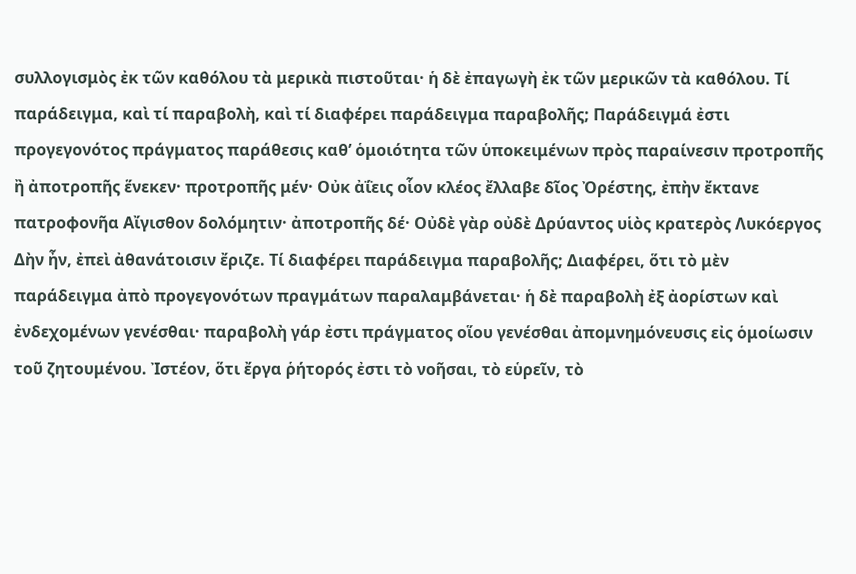συλλογισμὸς ἐκ τῶν καθόλου τὰ μερικὰ πιστοῦται· ἡ δὲ ἐπαγωγὴ ἐκ τῶν μερικῶν τὰ καθόλου. Τί παράδειγμα, καὶ τί παραβολὴ, καὶ τί διαφέρει παράδειγμα παραβολῆς; Παράδειγμά ἐστι προγεγονότος πράγματος παράθεσις καθ’ ὁμοιότητα τῶν ὑποκειμένων πρὸς παραίνεσιν προτροπῆς ἢ ἀποτροπῆς ἕνεκεν· προτροπῆς μέν· Οὐκ ἀΐεις οἷον κλέος ἔλλαβε δῖος Ὀρέστης, ἐπὴν ἔκτανε πατροφονῆα Αἴγισθον δολόμητιν· ἀποτροπῆς δέ· Οὐδὲ γὰρ οὐδὲ Δρύαντος υἱὸς κρατερὸς Λυκόεργος Δὴν ἦν, ἐπεὶ ἀθανάτοισιν ἔριζε. Τί διαφέρει παράδειγμα παραβολῆς; Διαφέρει, ὅτι τὸ μὲν παράδειγμα ἀπὸ προγεγονότων πραγμάτων παραλαμβάνεται· ἡ δὲ παραβολὴ ἐξ ἀορίστων καὶ ἐνδεχομένων γενέσθαι· παραβολὴ γάρ ἐστι πράγματος οἵου γενέσθαι ἀπομνημόνευσις εἰς ὁμοίωσιν τοῦ ζητουμένου. Ἰστέον, ὅτι ἔργα ῥήτορός ἐστι τὸ νοῆσαι, τὸ εὑρεῖν, τὸ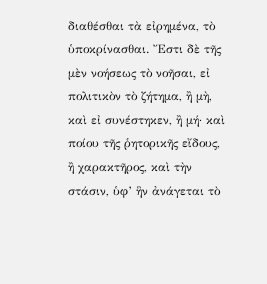διαθέσθαι τὰ εἰρημένα, τὸ ὑποκρίνασθαι. Ἔστι δὲ τῆς μὲν νοήσεως τὸ νοῆσαι, εἰ πολιτικὸν τὸ ζήτημα, ἢ μὴ, καὶ εἰ συνέστηκεν, ἢ μή· καὶ ποίου τῆς ῥητορικῆς εἴδους, ἢ χαρακτῆρος, καὶ τὴν στάσιν, ὑφ’ ἣν ἀνάγεται τὸ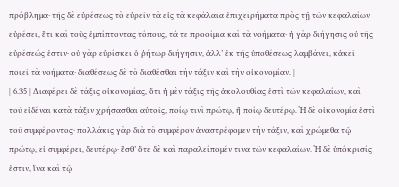πρόβλημα· τῆς δὲ εὑρέσεως τὸ εὑρεῖν τὰ εἰς τὰ κεφάλαια ἐπιχειρήματα πρὸς τῇ τῶν κεφαλαίων εὑρέσει, ἔτι καὶ τοὺς ἐμπίπτοντας τόπους, τά τε προοίμια καὶ τὰ νοήματα· ἡ γὰρ διήγησις οὐ τῆς εὑρέσεώς ἐστιν· οὐ γὰρ εὑρίσκει ὁ ῥήτωρ διήγησιν, ἀλλ’ ἐκ τῆς ὑποθέσεως λαμβάνει, κἀκεῖ ποιεῖ τὰ νοήματα· διαθέσεως δὲ τὸ διαθέσθαι τὴν τάξιν καὶ τὴν οἰκονομίαν. |
| 6.35 | Διαφέρει δὲ τάξις οἰκονομίας, ὅτι ἡ μὲν τάξις τῆς ἀκολουθίας ἐστὶ τῶν κεφαλαίων, καὶ τοῦ εἰδέναι κατὰ τάξιν χρήσασθαι αὐτοῖς, ποίῳ τινὶ πρώτῳ, ἢ ποίῳ δευτέρῳ. Ἡ δὲ οἰκονομία ἐστὶ τοῦ συμφέροντος· πολλάκις γὰρ διὰ τὸ συμφέρον ἀναστρέφομεν τὴν τάξιν, καὶ χρώμεθα τῷ πρώτῳ, εἰ συμφέρει, δευτέρῳ· ἔσθ’ ὅτε δὲ καὶ παραλείπομέν τινα τῶν κεφαλαίων. Ἡ δὲ ὑπόκρισίς ἐστιν, ἵνα καὶ τῷ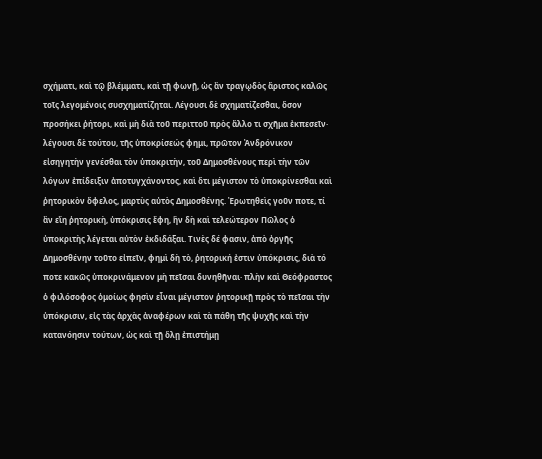σχήματι, καὶ τῷ βλέμματι, καὶ τῇ φωνῇ, ὡς ἂν τραγῳδὸς ἄριστος καλῶς τοῖς λεγομένοις συσχηματίζηται. Λέγουσι δὲ σχηματίζεσθαι, ὅσον προσήκει ῥήτορι, καὶ μὴ διὰ τοῦ περιττοῦ πρὸς ἄλλο τι σχῆμα ἐκπεσεῖν· λέγουσι δὲ τούτου, τῆς ὑποκρίσεώς φημι, πρῶτον Ἀνδρόνικον εἰσηγητὴν γενέσθαι τὸν ὑποκριτὴν, τοῦ Δημοσθένους περὶ τὴν τῶν λόγων ἐπίδειξιν ἀποτυγχάνοντος, καὶ ὅτι μέγιστον τὸ ὑποκρίνεσθαι καὶ ῥητορικὸν ὄφελος, μαρτὺς αὐτὸς Δημοσθένης. Ἐρωτηθεὶς γοῦν ποτε, τί ἂν εἴη ῥητορικὴ, ὑπόκρισις ἔφη, ἣν δὴ καὶ τελεώτερον Πῶλος ὁ ὑποκριτὴς λέγεται αὐτὸν ἐκδιδάξαι. Τινὲς δέ φασιν, ἀπὸ ὀργῆς Δημοσθένην τοῦτο εἰπεῖν, φημὶ δὴ τὸ, ῥητορική ἐστιν ὑπόκρισις, διὰ τό ποτε κακῶς ὑποκρινάμενον μὴ πεῖσαι δυνηθῆναι· πλὴν καὶ Θεόφραστος ὁ φιλόσοφος ὁμοίως φησὶν εἶναι μέγιστον ῥητορικῇ πρὸς τὸ πεῖσαι τὴν ὑπόκρισιν, εἰς τὰς ἀρχὰς ἀναφέρων καὶ τὰ πάθη τῆς ψυχῆς καὶ τὴν κατανόησιν τούτων, ὡς καὶ τῇ ὅλῃ ἐπιστήμῃ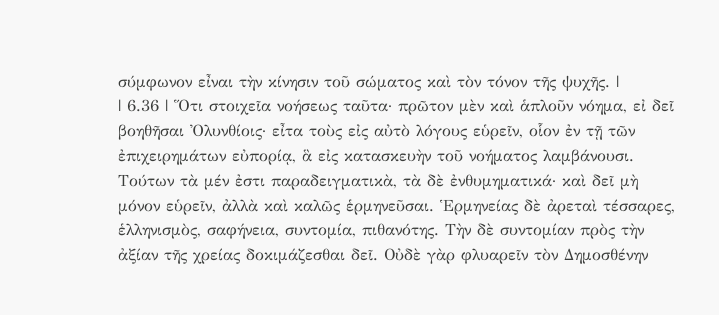σύμφωνον εἶναι τὴν κίνησιν τοῦ σώματος καὶ τὸν τόνον τῆς ψυχῆς. |
| 6.36 | Ὅτι στοιχεῖα νοήσεως ταῦτα· πρῶτον μὲν καὶ ἁπλοῦν νόημα, εἰ δεῖ βοηθῆσαι Ὀλυνθίοις· εἶτα τοὺς εἰς αὐτὸ λόγους εὑρεῖν, οἷον ἐν τῇ τῶν ἐπιχειρημάτων εὐπορίᾳ, ἃ εἰς κατασκευὴν τοῦ νοήματος λαμβάνουσι. Τούτων τὰ μέν ἐστι παραδειγματικὰ, τὰ δὲ ἐνθυμηματικά· καὶ δεῖ μὴ μόνον εὑρεῖν, ἀλλὰ καὶ καλῶς ἑρμηνεῦσαι. Ἑρμηνείας δὲ ἀρεταὶ τέσσαρες, ἑλληνισμὸς, σαφήνεια, συντομία, πιθανότης. Τὴν δὲ συντομίαν πρὸς τὴν ἀξίαν τῆς χρείας δοκιμάζεσθαι δεῖ. Οὐδὲ γὰρ φλυαρεῖν τὸν Δημοσθένην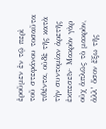ἐροῦμεν ἐν τῷ περὶ τοῦ στεφάνου τοσαῦτα τιθέντα, οὐδὲ τῆς κατὰ τὴν συντομίαν ἀρετῆς ἐκπεσεῖν· Μακρὸν γὰρ οὐχ ἁπλῶς τὸ μακρὸν, ἀλλ’ ὅσον ἔξω τῆς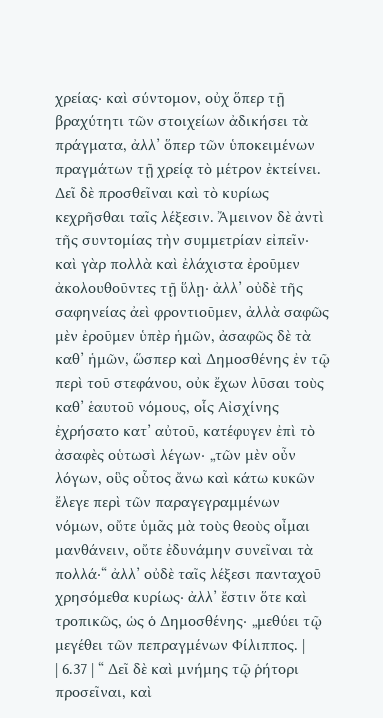χρείας· καὶ σύντομον, οὐχ ὅπερ τῇ βραχύτητι τῶν στοιχείων ἀδικήσει τὰ πράγματα, ἀλλ’ ὅπερ τῶν ὑποκειμένων πραγμάτων τῇ χρείᾳ τὸ μέτρον ἐκτείνει. Δεῖ δὲ προσθεῖναι καὶ τὸ κυρίως κεχρῆσθαι ταῖς λέξεσιν. Ἄμεινον δὲ ἀντὶ τῆς συντομίας τὴν συμμετρίαν εἰπεῖν· καὶ γὰρ πολλὰ καὶ ἐλάχιστα ἐροῦμεν ἀκολουθοῦντες τῇ ὕλῃ· ἀλλ’ οὐδὲ τῆς σαφηνείας ἀεὶ φροντιοῦμεν, ἀλλὰ σαφῶς μὲν ἐροῦμεν ὑπὲρ ἡμῶν, ἀσαφῶς δὲ τὰ καθ’ ἡμῶν, ὥσπερ καὶ Δημοσθένης ἐν τῷ περὶ τοῦ στεφάνου, οὐκ ἔχων λῦσαι τοὺς καθ’ ἑαυτοῦ νόμους, οἷς Αἰσχίνης ἐχρήσατο κατ’ αὐτοῦ, κατέφυγεν ἐπὶ τὸ ἀσαφὲς οὑτωσὶ λέγων· „τῶν μὲν οὖν λόγων, οὓς οὗτος ἄνω καὶ κάτω κυκῶν ἔλεγε περὶ τῶν παραγεγραμμένων νόμων, οὔτε ὑμᾶς μὰ τοὺς θεοὺς οἶμαι μανθάνειν, οὔτε ἐδυνάμην συνεῖναι τὰ πολλά·“ ἀλλ’ οὐδὲ ταῖς λέξεσι πανταχοῦ χρησόμεθα κυρίως· ἀλλ’ ἔστιν ὅτε καὶ τροπικῶς, ὡς ὁ Δημοσθένης· „μεθύει τῷ μεγέθει τῶν πεπραγμένων Φίλιππος. |
| 6.37 | “ Δεῖ δὲ καὶ μνήμης τῷ ῥήτορι προσεῖναι, καὶ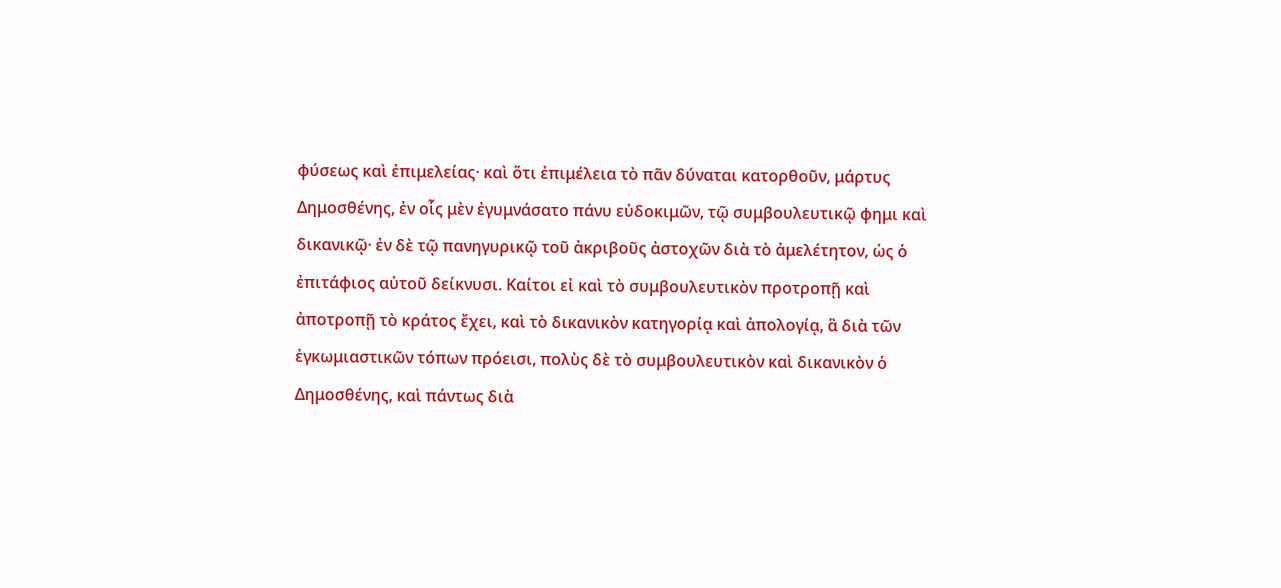φύσεως καὶ ἐπιμελείας· καὶ ὅτι ἐπιμέλεια τὸ πᾶν δύναται κατορθοῦν, μάρτυς Δημοσθένης, ἐν οἷς μὲν ἐγυμνάσατο πάνυ εὐδοκιμῶν, τῷ συμβουλευτικῷ φημι καὶ δικανικῷ· ἐν δὲ τῷ πανηγυρικῷ τοῦ ἀκριβοῦς ἀστοχῶν διὰ τὸ ἀμελέτητον, ὡς ὁ ἐπιτάφιος αὐτοῦ δείκνυσι. Καίτοι εἰ καὶ τὸ συμβουλευτικὸν προτροπῇ καὶ ἀποτροπῇ τὸ κράτος ἔχει, καὶ τὸ δικανικὸν κατηγορίᾳ καὶ ἀπολογίᾳ, ἃ διὰ τῶν ἐγκωμιαστικῶν τόπων πρόεισι, πολὺς δὲ τὸ συμβουλευτικὸν καὶ δικανικὸν ὁ Δημοσθένης, καὶ πάντως διὰ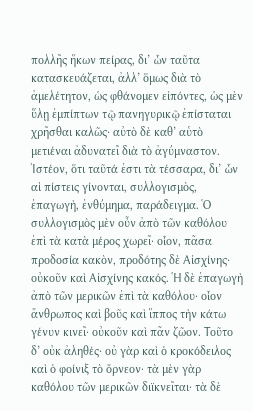πολλῆς ἥκων πείρας, δι’ ὧν ταῦτα κατασκευάζεται, ἀλλ’ ὅμως διὰ τὸ ἀμελέτητον, ὡς φθάνομεν εἰπόντες, ὡς μὲν ὕλῃ ἐμπίπτων τῷ πανηγυρικῷ ἐπίσταται χρῆσθαι καλῶς· αὐτὸ δὲ καθ’ αὑτὸ μετιέναι ἀδυνατεῖ διὰ τὸ ἀγύμναστον. Ἰστέον, ὅτι ταῦτά ἐστι τὰ τέσσαρα, δι’ ὧν αἱ πίστεις γίνονται, συλλογισμὸς, ἐπαγωγὴ, ἐνθύμημα, παράδειγμα. Ὁ συλλογισμὸς μὲν οὖν ἀπὸ τῶν καθόλου ἐπὶ τὰ κατὰ μέρος χωρεῖ· οἷον, πᾶσα προδοσία κακὸν, προδότης δὲ Αἰσχίνης· οὐκοῦν καὶ Αἰσχίνης κακός. Ἡ δὲ ἐπαγωγὴ ἀπὸ τῶν μερικῶν ἐπὶ τὰ καθόλου· οἷον ἄνθρωπος καὶ βοῦς καὶ ἵππος τὴν κάτω γένυν κινεῖ· οὐκοῦν καὶ πᾶν ζῶον. Τοῦτο δ’ οὐκ ἀληθές· οὐ γὰρ καὶ ὁ κροκόδειλος καὶ ὁ φοίνιξ τὸ ὄρνεον· τὰ μὲν γὰρ καθόλου τῶν μερικῶν διϊκνεῖται· τὰ δὲ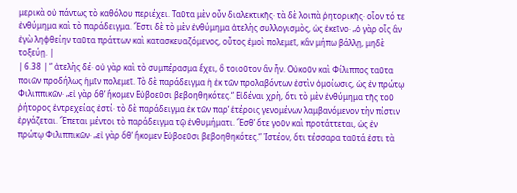μερικὰ οὐ πάντως τὸ καθόλου περιέχει. Ταῦτα μὲν οὖν διαλεκτικῆς· τὰ δὲ λοιπὰ ῥητορικῆς· οἷον τό τε ἐνθύμημα καὶ τὸ παράδειγμα. Ἔστι δὲ τὸ μὲν ἐνθύμημα ἀτελὴς συλλογισμὸς, ὡς ἐκεῖνο· „ὁ γὰρ οἷς ἂν ἐγὼ ληφθείην ταῦτα πράττων καὶ κατασκευαζόμενος, οὗτος ἐμοὶ πολεμεῖ, κἂν μήπω βάλλῃ, μηδὲ τοξεύῃ. |
| 6.38 | “ ἀτελὴς δέ· οὐ γὰρ καὶ τὸ συμπέρασμα ἔχει, ὃ τοιοῦτον ἂν ἦν. Οὐκοῦν καὶ Φίλιππος ταῦτα ποιῶν προδήλως ἡμῖν πολεμεῖ. Τὸ δὲ παράδειγμα ἡ ἐκ τῶν προλαβόντων ἐστὶν ὁμοίωσις, ὡς ἐν πρώτῳ Φιλιππικῶν· „εἰ γὰρ ὅθ’ ἥκομεν Εὐβοεῦσι βεβοηθηκότες.“ Εἰδέναι χρὴ, ὅτι τὸ μὲν ἐνθύμημα τῆς τοῦ ῥήτορος ἐντρεχείας ἐστί· τὸ δὲ παράδειγμα ἐκ τῶν παρ’ ἑτέροις γενομένων λαμβανόμενον τὴν πίστιν ἐργάζεται. Ἕπεται μέντοι τὸ παράδειγμα τῷ ἐνθυμήματι. Ἔσθ’ ὅτε γοῦν καὶ προτάττεται, ὡς ἐν πρώτῳ Φιλιππικῶν· „εἰ γὰρ ὅθ’ ἥκομεν Εὐβοεῦσι βεβοηθηκότες.“ Ἰστέον, ὅτι τέσσαρα ταῦτά ἐστι τὰ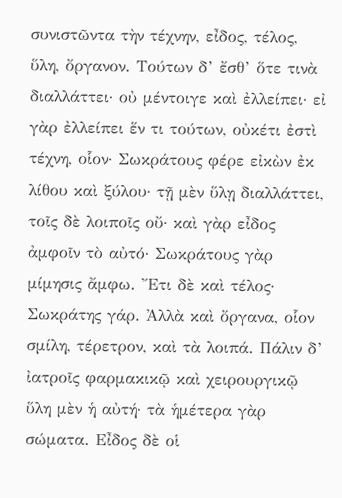συνιστῶντα τὴν τέχνην, εἶδος, τέλος, ὕλη, ὄργανον. Τούτων δ’ ἔσθ’ ὅτε τινὰ διαλλάττει· οὐ μέντοιγε καὶ ἐλλείπει· εἰ γὰρ ἐλλείπει ἕν τι τούτων, οὐκέτι ἐστὶ τέχνη, οἷον· Σωκράτους φέρε εἰκὼν ἐκ λίθου καὶ ξύλου· τῇ μὲν ὕλῃ διαλλάττει, τοῖς δὲ λοιποῖς οὔ· καὶ γὰρ εἶδος ἀμφοῖν τὸ αὐτό· Σωκράτους γὰρ μίμησις ἄμφω. Ἔτι δὲ καὶ τέλος· Σωκράτης γάρ. Ἀλλὰ καὶ ὄργανα, οἷον σμίλη, τέρετρον, καὶ τὰ λοιπά. Πάλιν δ’ ἰατροῖς φαρμακικῷ καὶ χειρουργικῷ ὕλη μὲν ἡ αὐτή· τὰ ἡμέτερα γὰρ σώματα. Εἶδος δὲ οἱ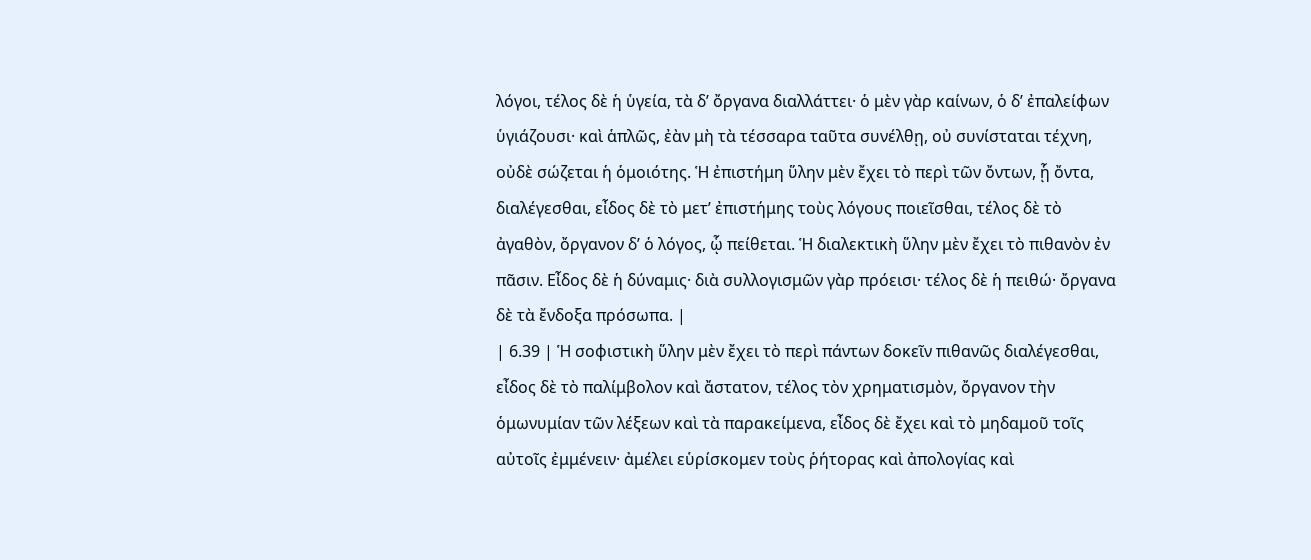λόγοι, τέλος δὲ ἡ ὑγεία, τὰ δ’ ὄργανα διαλλάττει· ὁ μὲν γὰρ καίνων, ὁ δ’ ἐπαλείφων ὑγιάζουσι· καὶ ἁπλῶς, ἐὰν μὴ τὰ τέσσαρα ταῦτα συνέλθῃ, οὐ συνίσταται τέχνη, οὐδὲ σώζεται ἡ ὁμοιότης. Ἡ ἐπιστήμη ὕλην μὲν ἔχει τὸ περὶ τῶν ὄντων, ᾗ ὄντα, διαλέγεσθαι, εἶδος δὲ τὸ μετ’ ἐπιστήμης τοὺς λόγους ποιεῖσθαι, τέλος δὲ τὸ ἀγαθὸν, ὄργανον δ’ ὁ λόγος, ᾧ πείθεται. Ἡ διαλεκτικὴ ὕλην μὲν ἔχει τὸ πιθανὸν ἐν πᾶσιν. Εἶδος δὲ ἡ δύναμις· διὰ συλλογισμῶν γὰρ πρόεισι· τέλος δὲ ἡ πειθώ· ὄργανα δὲ τὰ ἔνδοξα πρόσωπα. |
| 6.39 | Ἡ σοφιστικὴ ὕλην μὲν ἔχει τὸ περὶ πάντων δοκεῖν πιθανῶς διαλέγεσθαι, εἶδος δὲ τὸ παλίμβολον καὶ ἄστατον, τέλος τὸν χρηματισμὸν, ὄργανον τὴν ὁμωνυμίαν τῶν λέξεων καὶ τὰ παρακείμενα, εἶδος δὲ ἔχει καὶ τὸ μηδαμοῦ τοῖς αὐτοῖς ἐμμένειν· ἀμέλει εὑρίσκομεν τοὺς ῥήτορας καὶ ἀπολογίας καὶ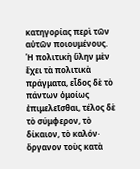κατηγορίας περὶ τῶν αὐτῶν ποιουμένους. Ἡ πολιτικὴ ὕλην μὲν ἔχει τὰ πολιτικὰ πράγματα, εἶδος δὲ τὸ πάντων ὁμοίως ἐπιμελεῖσθαι, τέλος δὲ τὸ σύμφερον, τὸ δίκαιον, τὸ καλόν· ὄργανον τοὺς κατὰ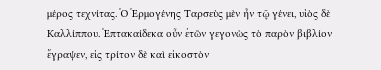μέρος τεχνίτας. Ὁ Ἑρμογένης Ταρσεὺς μὲν ἦν τῷ γένει, υἱὸς δὲ Καλλίππου. Ἑπτακαίδεκα οὖν ἐτῶν γεγονὼς τὸ παρὸν βιβλίον ἔγραψεν, εἰς τρίτον δὲ καὶ εἰκοστὸν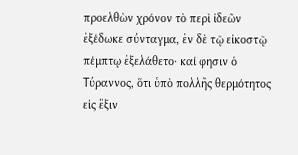προελθὼν χρόνον τὸ περὶ ἰδεῶν ἐξέδωκε σύνταγμα, ἐν δὲ τῷ εἰκοστῷ πέμπτῳ ἐξελάθετο· καί φησιν ὁ Τύραννος, ὅτι ὑπὸ πολλῆς θερμότητος εἰς ἕξιν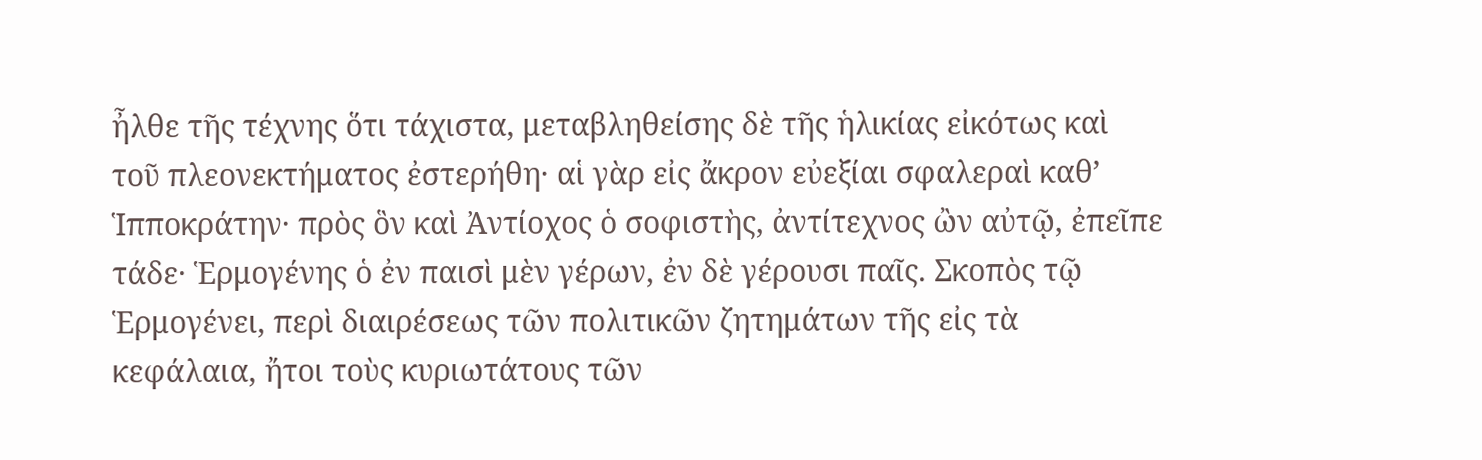ἦλθε τῆς τέχνης ὅτι τάχιστα, μεταβληθείσης δὲ τῆς ἡλικίας εἰκότως καὶ τοῦ πλεονεκτήματος ἐστερήθη· αἱ γὰρ εἰς ἄκρον εὐεξίαι σφαλεραὶ καθ’ Ἱπποκράτην· πρὸς ὃν καὶ Ἀντίοχος ὁ σοφιστὴς, ἀντίτεχνος ὢν αὐτῷ, ἐπεῖπε τάδε· Ἑρμογένης ὁ ἐν παισὶ μὲν γέρων, ἐν δὲ γέρουσι παῖς. Σκοπὸς τῷ Ἑρμογένει, περὶ διαιρέσεως τῶν πολιτικῶν ζητημάτων τῆς εἰς τὰ κεφάλαια, ἤτοι τοὺς κυριωτάτους τῶν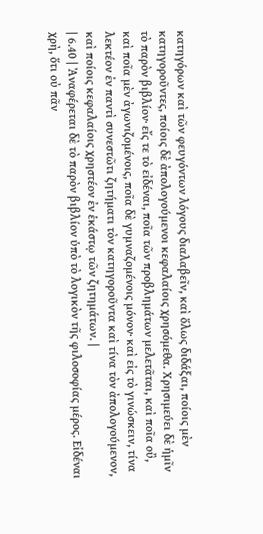κατηγόρων καὶ τῶν φευγόντων λόγους διαλαβεῖν, καὶ ὅλως διδάξαι, ποίοις μὲν κατηγοροῦντες, ποίοις δὲ ἀπολογούμενοι κεφαλαίοις χρησόμεθα. Χρησιμεύει δὲ ἡμῖν τὸ παρὸν βιβλίον· εἴς τε τὸ εἰδέναι, ποῖα τῶν προβλημάτων μελετᾶται, καὶ ποῖα οὒ, καὶ ποῖα μὲν ἀγωνιζομένοις, ποῖα δὲ γυμναζομένοις μόνον· καὶ εἰς τὸ γινώσκειν, τίνα λεκτέον ἐν παντὶ συνεστῶτι ζητήματι τὸν κατηγοροῦντα καὶ τίνα τὸν ἀπολογούμενον, καὶ ποίοις κεφαλαίοις χρηστέον ἐν ἑκάστῳ τῶν ζητημάτων. |
| 6.40 | Ἀναφέρεται δὲ τὸ παρὸν βιβλίον ὑπὸ τὸ λογικὸν τῆς φιλοσοφίας μέρος. Εἰδέναι χρὴ, ὅτι οὐ πᾶν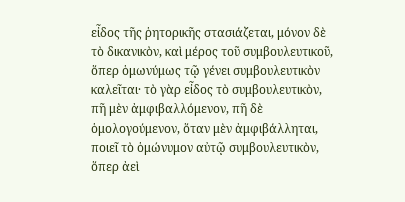εἶδος τῆς ῥητορικῆς στασιάζεται, μόνον δὲ τὸ δικανικὸν, καὶ μέρος τοῦ συμβουλευτικοῦ, ὅπερ ὁμωνύμως τῷ γένει συμβουλευτικὸν καλεῖται· τὸ γὰρ εἶδος τὸ συμβουλευτικὸν, πῆ μὲν ἀμφιβαλλόμενον, πῆ δὲ ὁμολογούμενον, ὅταν μὲν ἀμφιβάλληται, ποιεῖ τὸ ὁμώνυμον αὐτῷ συμβουλευτικὸν, ὅπερ ἀεὶ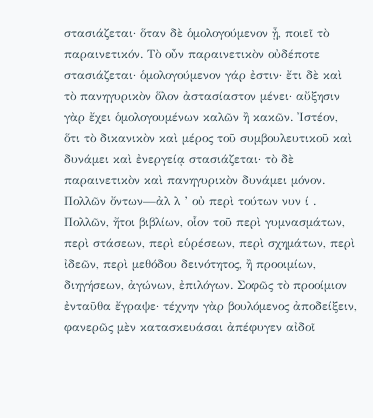στασιάζεται· ὅταν δὲ ὁμολογούμενον ᾖ, ποιεῖ τὸ παραινετικόν. Τὸ οὖν παραινετικὸν οὐδέποτε στασιάζεται· ὁμολογούμενον γάρ ἐστιν· ἔτι δὲ καὶ τὸ πανηγυρικὸν ὅλον ἀστασίαστον μένει· αὔξησιν γὰρ ἔχει ὁμολογουμένων καλῶν ἢ κακῶν. Ἰστέον, ὅτι τὸ δικανικὸν καὶ μέρος τοῦ συμβουλευτικοῦ καὶ δυνάμει καὶ ἐνεργείᾳ στασιάζεται· τὸ δὲ παραινετικὸν καὶ πανηγυρικὸν δυνάμει μόνον. Πολλῶν ὄντων—ἀλ λ ’ οὐ περὶ τούτων νυν ί . Πολλῶν, ἤτοι βιβλίων, οἷον τοῦ περὶ γυμνασμάτων, περὶ στάσεων, περὶ εὑρέσεων, περὶ σχημάτων, περὶ ἰδεῶν, περὶ μεθόδου δεινότητος, ἢ προοιμίων, διηγήσεων, ἀγώνων, ἐπιλόγων. Σοφῶς τὸ προοίμιον ἐνταῦθα ἔγραψε· τέχνην γὰρ βουλόμενος ἀποδείξειν, φανερῶς μὲν κατασκευάσαι ἀπέφυγεν αἰδοῖ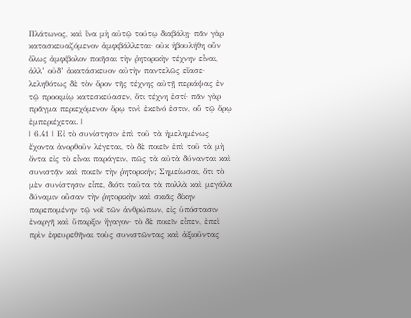Πλάτωνος, καὶ ἵνα μὴ αὐτῷ τούτῳ διαβάλῃ· πᾶν γὰρ κατασκευαζόμενον ἀμφιβάλλεται· οὐκ ἠβουλήθη οὖν ὅλως ἀμφίβολον ποιῆσαι τὴν ῥητορικὴν τέχνην εἶναι, ἀλλ’ οὐδ’ ἀκατάσκευον αὐτὴν παντελῶς εἴασε· λεληθότως δὲ τὸν ὅρον τῆς τέχνης αὐτῇ περιάψας ἐν τῷ προοιμίῳ κατεσκεύασεν, ὅτι τέχνη ἐστί· πᾶν γὰρ πρᾶγμα περιεχόμενον ὅρῳ τινὶ ἐκεῖνό ἐστιν, οὗ τῷ ὅρῳ ἐμπεριέχεται. |
| 6.41 | Εἰ τὸ συνίστησιν ἐπὶ τοῦ τὰ ἠμελημένως ἔχοντα ἀνορθοῦν λέγεται, τὸ δὲ ποιεῖν ἐπὶ τοῦ τὰ μὴ ὄντα εἰς τὸ εἶναι παράγειν, πῶς τὰ αὐτὰ δύνανται καὶ συνιστᾷν καὶ ποιεῖν τὴν ῥητορικήν; Σημείωσαι, ὅτι τὸ μὲν συνίστησιν εἶπε, διότι ταῦτα τὰ πολλὰ καὶ μεγάλα δύναμιν οὖσαν τὴν ῥητορικὴν καὶ σκιᾶς δίκην παρεπομένην τῷ νοῒ τῶν ἀνθρώπων, εἰς ὑπόστασιν ἐναργῆ καὶ ὕπαρξιν ἤγαγον· τὸ δὲ ποιεῖν εἶπεν, ἐπεὶ πρὶν ἐφευρεθῆναι τοὺς συνιστῶντας καὶ ἀξιοῦντας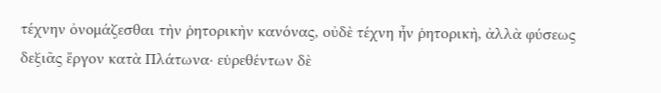τέχνην ὀνομάζεσθαι τὴν ῥητορικὴν κανόνας, οὐδὲ τέχνη ἦν ῥητορικὴ, ἀλλὰ φύσεως δεξιᾶς ἔργον κατὰ Πλάτωνα· εὑρεθέντων δὲ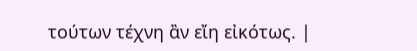τούτων τέχνη ἂν εἴη εἰκότως. |